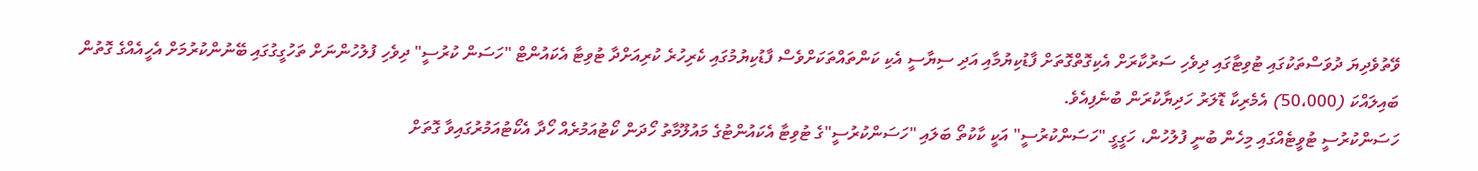ވޭތުވެދިޔަ ދުވަސްތަކުގައި ޓުވިޓާގައި ދިވެހި ސަރުކާރަށް އެކިގޮތްގޮތަށް ފާޑުކިޔުމާއި އަދި ސިޔާސީ އެކި ކަންތައްތަކަށްވެސް ފާޑުކިޔުމުގައި ކެރިހުރެ ކުރިއަށްދާ ޓުވިޓާ އެކައުންޓް "ހަސަން ކުރުސީ" ދިވެހި ފުލުހުންނަށް ތަހުގީގުގައި ބޭނުންކުރުމަށް އެހީއެއްގެ ގޮތުން ބައިލައްކަ (50،000) އެމެރިކާ ޑޮލަރު ހަދިޔާކުރަން ބުނެފިއެވެ.
ހަސަންކުރުސީ ޓުވީޓެއްގައި މިހެން ބުނީ ފުލުހުން، ހަގީގީ "ހަސަންކުރުސީ" އަކީ ކާކުތޯ ބަލައި "ހަސަންކުރުސީ"ގެ ޓުވިޓާ އެކައުންޓުގެ މައުލޫމާތު ހޯދަން ކޯޓުއަމުރެއް ހޯދާ އެކޯޓުއަމުރުގައިވާ ގޮތަށް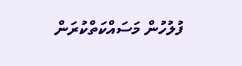ފުލުހުން މަސައްކަތްކުރަން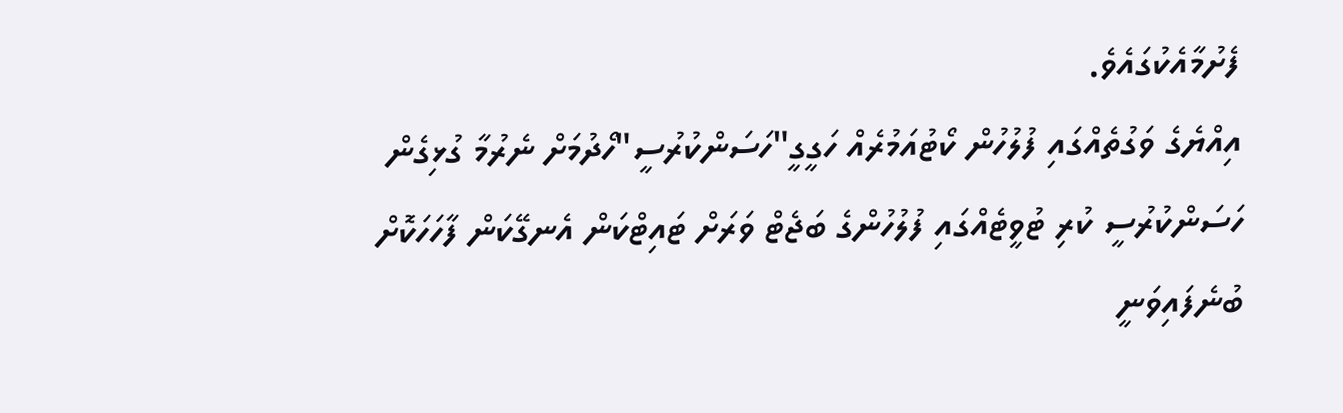ފެށުމާއެކުގައެވެ.
އިއްޔެގެ ވަގުތެއްގައި ފުލުހުން ކޯޓުއަމުރެއް ހަގީގީ"ހަސަންކުރުސީ"ހޯދުމަށް ނެރުމާ ގުޅިގެން ހަސަންކުރުސީ ކުރި ޓުވީޓެއްގައި ފުލުހުންގެ ބަޖެޓް ވަރަށް ޓައިޓްކަން އެނގޭކަން ފާހަހަކޮށް ބުނެފައިވަނީ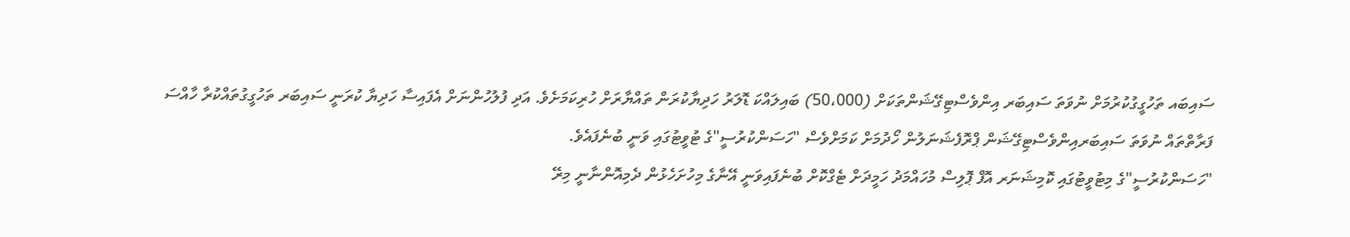ސައިބައ ތަހުގީގުކުރުމަށް ނުވަތަ ސައިބަރ އިންވެސްޓިގޭޝަންތަކަށް (50،000) ބައިލައްކަ ޑޮލަރު ހަދިޔާކުރަން ތައްޔާރަށް ހުރިކަމަށެވެ. އަދި ފުލުހުންނަށް އެފައިސާ ހަދިޔާ ކުރަނީ ސައިބަރ ތަހުގީގުތައްކުރާ ހާއްސަ ފަރާތްތައް ނުވަތަ ސައިބަރއިންވެސްޓިގޭޝަން ޕްރޮފެޝަނަލުން ހޯދުމަށް ކަމަށްވެސް "ހަސަންކުރުސީ"ގެ ޓުވީޓުގައި ވަނީ ބުނެފައެވެ.
"ހަސަންކުރުސީ"ގެ މިޓުވީޓުގައި ކޮމިޝަނަރ އޮފް ޕޮލިސް މުހައްމަދު ހަމީދަށް ޓެގްކޮށް ބުނެފައިވަނީ އޭނާގެ މިހުށަހެޅުން ދެމިއޮންނާނީ މިރޭ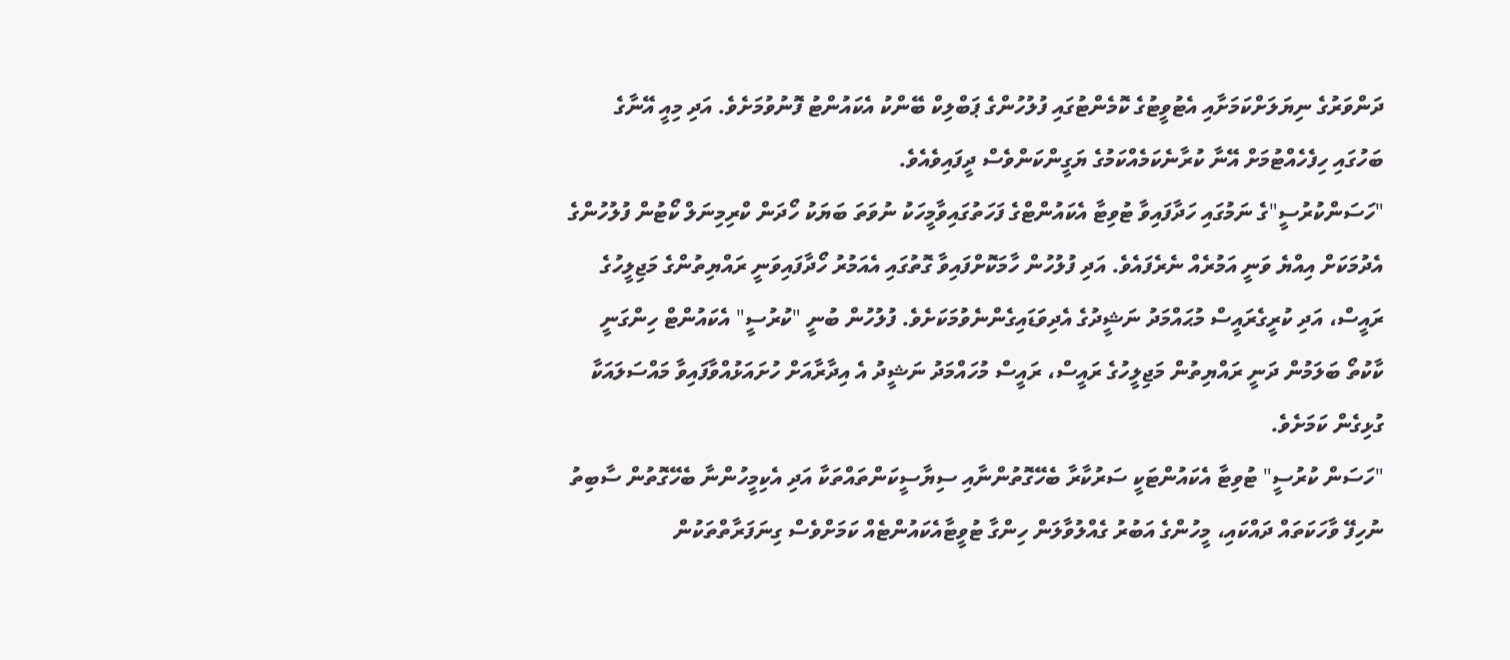ދަންވަރުގެ ނިޔަލަށްކަމަށާއި އެޓުވީޓުގެ ކޮމެންޓުގައި ފުލުހުންގެ ޕަބްލިކް ބޭންކު އެކައުންޓު ފޮނުވުމަށެވެ. އަދި މިއީ އޭނާގެ ބަހުގައި ހިފެހެއްޓުމަށް އޭނާ ކުރާނެކަމެއްކަމުގެ ޔަގީންކަންވެސް ދީފައިވެއެވެ.
"ހަސަންކުރުސީ"ގެ ނަމުގައި ހަދާފައިވާ ޓުވިޓާ އެކައުންޓްގެ ފަހަތުގައިވާމީހަކު ނުވަތަ ބަޔަކު ހޯދަން ކްރިމިނަލް ކޯޓުން ފުލުހުންގެ އެދުމަކަށް އިއްޔެ ވަނީ އަމުރެއް ނެރެފައެވެ. އަދި ފުލުހުން ހާމަކޮށްފައިވާ ގޮތުގައި އެއަމުރު ހޯދާފައިވަނީ ރައްޔިތުންގެ މަޖިލީހުގެ ރައީސް، އަދި ކުރީގެރައީސް މުޙައްމަދު ނަޝީދުގެ އެދިވަޑައިގެންނެވުމަކަށެވެ. ފުލުހުން ބުނީ "ކުރުސީ" އެކައުންޓް ހިންގަނީ ކާކުތޯ ބަލަމުން ދަނީ ރައްޔިތުން މަޖިލީހުގެ ރައީސް، ރައީސް މުހައްމަދު ނަޝީދު އެ އިދާރާއަށް ހުށައަޅުއްވާފައިވާ މައްސަލައަކާ ގުޅިގެން ކަމަށެވެ.
"ހަސަން ކުރުސީ" ޓުވިޓާ އެކައުންޓަކީ ސަރުކާރާ ބެހޭގޮތުންނާއި ސިޔާސީކަންތައްތަކާ އަދި އެކިމީހުންނާ ބެހޭގޮތުން ސާބިތު ނުހިފޭ ވާހަކަތައް ދައްކައި، މީހުންގެ އަބުރު ގެއްލުވާލަން ހިންގާ ޓުވީޓާއެކައުންޓެއް ކަމަށްވެސް ގިނަފަރާތްތަކުން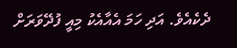ދެކެއެވެ. އަދި ހަމަ އެއާއެކު މިއީ ފުދޭވަރަށް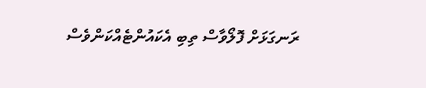ރަނގަޅަށް ފޮލޯވާސް ތިބި އެކައުންޓެއްކަންވެސް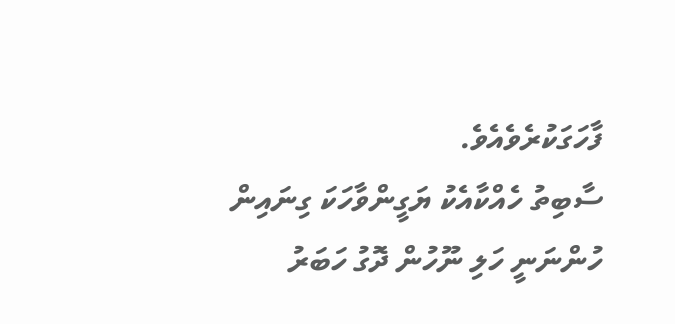ފާހަގަކުރެވެއެވެ.
ސާބިތު ހެއްކާއެކު ޔަގީންވާހަކަ ގިނައިން ހުންނަނީ ހަލި ނޫހުން ދޮގު ހަބަރު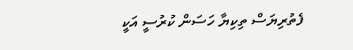ފެތުރިޔަސް ތިކިޔާ ހަސަން ކުރުސީ އަކީ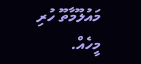މައުލޫމާތޫ ހުރި މީހެއް.